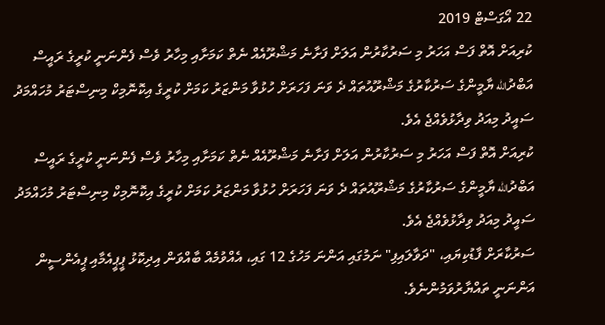22 އޯގަސްޓް 2019
ކުރިއަށް އޮތް ފަސް އަހަރު މި ސަރުކާރުން އަލަށް ފަށާނެ މަޝްރޫއެއް ނެތް ކަމަށާއި މިހާރު ވެސް ފެންނަނީ ކުރީގެ ރައީސް އަބްދުالله ޔާމީންގެ ސަރުކާރުގެ މަޝްރޫއުތައް ދެ ވަނަ ފަހަރަށް ހުޅުވާ މަންޒަރު ކަމަށް ކުރީގެ އިކޮނޮމިކް މިނިސްޓަރު މުހައްމަދު ސައީދު މިއަދު ވިދާޅުވެއްޖެ އެވެ.
ކުރިއަށް އޮތް ފަސް އަހަރު މި ސަރުކާރުން އަލަށް ފަށާނެ މަޝްރޫއެއް ނެތް ކަމަށާއި މިހާރު ވެސް ފެންނަނީ ކުރީގެ ރައީސް އަބްދުالله ޔާމީންގެ ސަރުކާރުގެ މަޝްރޫއުތައް ދެ ވަނަ ފަހަރަށް ހުޅުވާ މަންޒަރު ކަމަށް ކުރީގެ އިކޮނޮމިކް މިނިސްޓަރު މުހައްމަދު ސައީދު މިއަދު ވިދާޅުވެއްޖެ އެވެ.
ސަރުކާރަށް ފާޑުކިޔައި، "ދަވާލައިފި" ނަމުގައި އަންނަ މަހުގެ 12 ގައި، އެއްވުމެއް ބާއްވަން އިދިކޮޅު ޕީޕީއެމާއި ޕީއެންސީން އަންނަނީ ތައްޔާރުވަމުންނެވެ.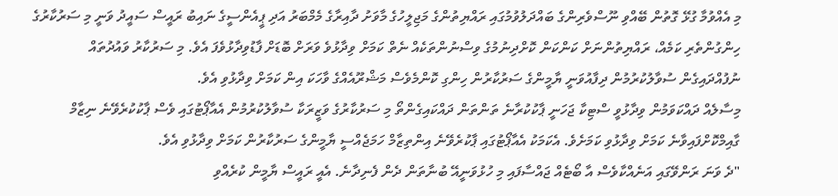މި އެއްވުމާ ގުޅޭ ގޮތުން ބޭއްވި ނޫސްވެރިންގެ ބައްދަލުވުމުގައި ރައްޔިތުންގެ މަޖިލީހުގެ މާވަށު ދާއިރާގެ މެމްބަރު އަދި ޕީއެންސީގެ ނައިބު ރައީސް ސައީދު ވަނީ މި ސަރުކާރުގެ ހިންގުންތެރި ކަމެއް، ރައްޔިތުންނަށް ކަންކަން ކޮށްދިނުމުގެ ވިސްނުންތަކެއް ނެތް ކަމަށް ވިދާޅުވެ ވަރަށް ބޮޑަށް ފާޑުވިދާޅުވެފަ އެވެ. މި ސަރުކާރު ވައުދުތައް ނުފުއްދައިގެން ސުވާލުކުރުމުން ދިފާއުވަނީ ޔާމީންގެ ސަރުކާރުން ހިންގި ކޮންމެވެސް މަޝްރޫއެއްގެ ވާހަކަ އިން ކަމަށް ވިދާޅުވި އެވެ.
މިސާލެއް ދައްކަވަމުން ވިދާޅުވީ ސްޓިކާ ޖަހަނީ ޕާކުކުރާނެ ތަންތަން ދައްކައިގެންތޯ މި ސަރުކާރުގެ ވަޒީރަކާ ސުވާލުކުރުމުން އެއާޕޯޓުގައި ވެސް ޕާކުކުރެވޭނެ ނިޒާމް ގާއިމްކޮށްފައިވާނެ ކަމަށް ވިދާޅުވި ކަމަށެވެ. އެކަމަކު އެއާޕޯޓުގައި ޕާކުރެވޭނެ އިންތިޒާމް ހަމަޖެއްސީ ޔާމީންގެ ސަރުކާރުން ކަމަށް ވިދާޅުވި އެވެ.
"ދެ ވަނަ ރަންވޭގައި އަނެއްކާވެސް އާ ބޯޓެއް ޖައްސާފައި މި ހުޅުވަނީއޭ ބުނާތަން ދެން ފެނިދާނެ. އެއީ ރައީސް ޔާމީން ކުރެއްވި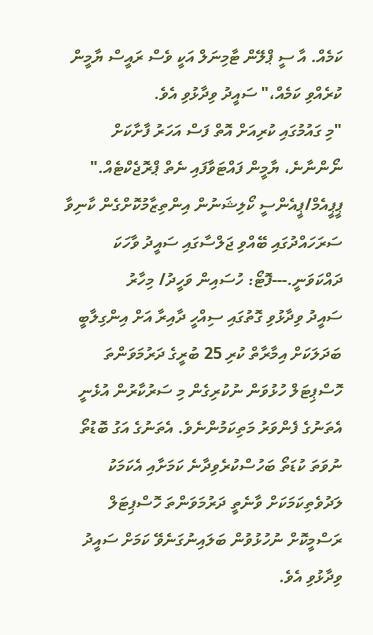ކަމެއް. އާ ސީ ޕްލޭން ޓާމިނަލް އަކީ ވެސް ރައީސް ޔާމީން ކުރެއްވި ކަމެއް،" ސައީދު ވިދާޅުވި އެވެ.
"މި ގައުމުގައި ކުރިއަށް އޮތް ފަސް އަހަރު ފާށާކަށް ނޯންނާނެ، ޔާމީން ފައްޓަވާފައި ނެތް ޕްރޮޖެކްޓެއް."
ޕީޕީއެމް/ޕީއެންސީ ކޯލިޝަނުން އިންތިޒާމުކޮށްގެން ކާނިވާ ސަރަހައްދުގައި ބޭއްވި ޖަލްސާގައި ސައީދު ވާހަކަ ދައްކަވަނީ.---ފޮޓޯ: ހުސައިން ވަހީދު/ މިހާރު
ސައީދު ވިދާޅުވި ގޮތުގައި ސިއްހީ ދާއިރާ އަށް އިންގިލާބީ ބަދަލަކަށް އިމާރާތް ކުރި 25 ބުރީގެ ދަރުމަވަންތަ ހޮސްޕިޓަލް ހުޅުވަން ނުކުރިގެން މި ސަރުކާރުން އުޅެނީ އެތަނުގެ ފެންވަރު މަތިކަމުންނެވެ. އެތަނުގެ އަގު ބޮޑުތޯ ނުވަތަ ކުޑަތޯ ބަހުސްކުރެވިދާނެ ކަމަށާއި އެކަމަކު ލަދުވެތިކަމަކަށް ވާނެތީ ދަރުމަވަންތަ ހޮސްޕިޓަލް ރަސްމީކޮށް ނުހުޅުވުން ބަލައިނުގަނެވޭ ކަމަށް ސައީދު ވިދާޅުވި އެވެ.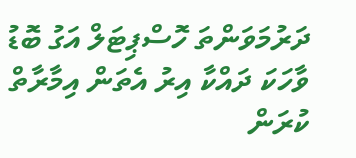ދަރުމަވަންތަ ހޮސްޕިޓަލް އަގު ބޮޑު ވާހަކަ ދައްކާ އިރު އެތަން އިމާރާތް ކުރަން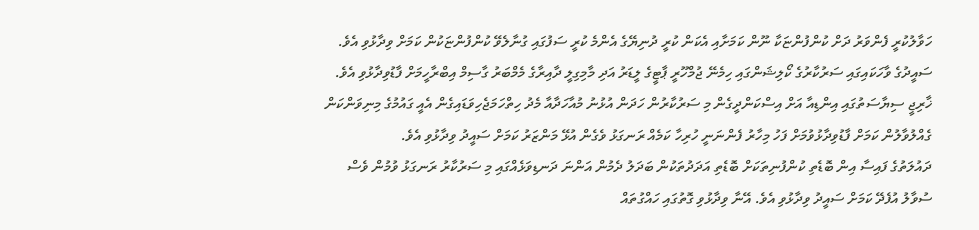ހަވާލުކުރީ ފެންވަރު ދަށް ކުންފުންޏަކާ ނޫން ކަމަށާއި އެކަން ކުރީ ދުނިޔޭގެ އެންމެ ކުރީ ސަފުގައި ގުނާލެވޭ ކުންފުންޏަކުން ކަމަށް ވިދާޅުވި އެވެ.
ސައީދުގެ ވާހަކައިގައި ސަރުކާރުގެ ކޯލިޝަންގައި ހިމެނޭ ޖުމްހޫރީ ޕާޓީގެ ލީޑަރު އަދި މާމިގިލީ ދާއިރާގެ މެމްބަރު ގާސިމް އިބްރާހީމަށް ފާޑުވިދާޅުވި އެވެ. ޚާރިޖީ ސިޔާސަތުގައި އިންޑިއާ އަށް އިސްކަންދީގެން މި ސަރުކާރުން ހަދަން އުޅުނު މުއާހަދާއާ މެދު ހިތްހަމަޖެހިވަޑައިގެން އެއީ ގައުމުގެ މިނިވަންކަން ގެއްލުވާލުން ކަމަށް ފާޑުވިދާޅުވުމަށް ފަހު މިހާރު ފެންނަނީ ހުރިހާ ކަމެއް ރަނގަޅު ވެގެން އުޅޭ މަންޒަރު ކަމަށް ސައީދު ވިދާޅުވި އެވެ.
ދައުލަތުގެ ފައިސާ އިން ބޮޑެތި ކުންފުނިތަކަށް ބޮޑެތި އަދަދުތަކުން ބަދަލު ދެމުން އަންނަ ދަނޑިވަޅެއްގައި މި ސަރުކާރު ރަނގަޅު ވުމުން ވެސް ސުވާލު އުފެދޭ ކަމަށް ސައީދު ވިދާޅުވި އެވެ. އޭނާ ވިދާޅުވި ގޮތުގައި ހައްގުތައް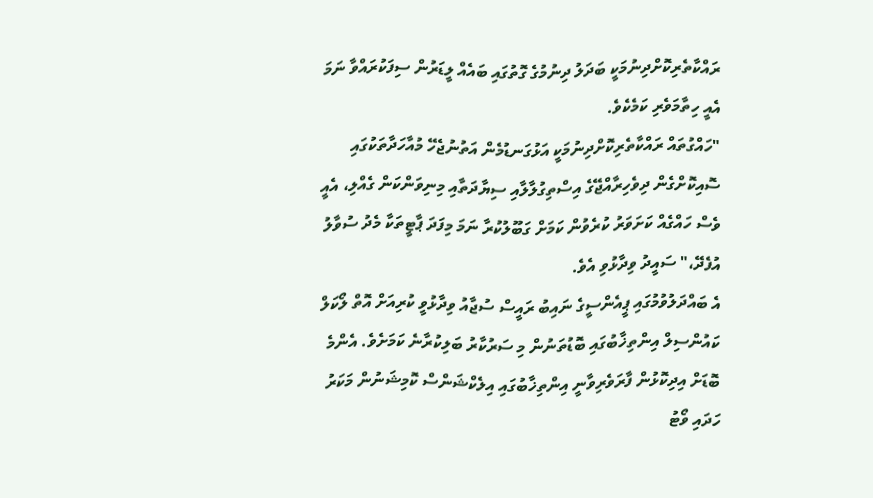ރައްކާތެރިކޮށްދިނުމަކީ ބަދަލު ދިނުމުގެ ގޮތުގައި ބައެއް ލީޑަރުން ސިފަކުރައްވާ ނަމަ އެއީ ހިތާމަވެރި ކަމެކެވެ.
"ހައްގުތައް ރައްކާތެރިކޮށްދިނުމަކީ އަޅުގަނޑުމެން އަތުނުޖެހޭ މުއާހަދާތަކުގައި ސޮއިކޮށްގެން ދިވެހިރާއްޖޭގެ އިސްތިގުލާލާއި ސިޔާދަތާއި މިނިވަންކަން ގެއްލި، އެއީ ވެސް ހައްގެއް ކަށަވަރު ކުރެވުން ކަމަށް ގަބޫލުކުރާ ނަމަ މިފަދަ ޕާޓީތަކާ މެދު ސުވާލު އުފެދޭ،" ސައީދު ވިދާޅުވި އެވެ.
އެ ބައްދަލުވުމުގައި ޕީއެންސީގެ ނައިބު ރައީސް ސުޖާއު ވިދާޅުވީ ކުރިއަށް އޮތް ލޯކަލް ކައުންސިލް އިންތިޚާބުގައި ބޮޑުތަނުން މި ސަރުކާރު ބަލިކުރާނެ ކަމަށެވެ. އެންމެ ބޮޑަށް އިދިކޮޅުން ފާރަވެރިވާނީ އިންތިޚާބުގައި އިލެކްޝަންސް ކޮމިޝަނުން މަކަރު ހަދައި ވޯޓު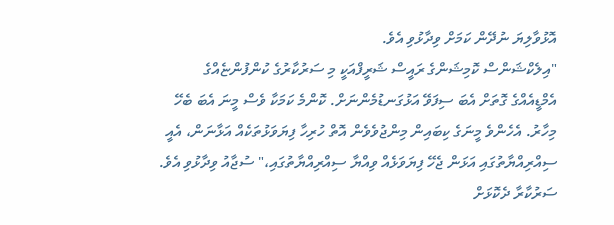އޮޅުވާލިޔަ ނުދޭން ކަމަށް ވިދާޅުވި އެވެ.
"އިލެކްޝަންސް ކޮމިޝަންގެ ރައީސް ޝަރީފްއަކީ މި ސަރުކާރުގެ ކުންފުންޏެއްގެ އެމްޑީއެއްގެ ގޮތަށް އެބަ ސިފަވޭ އަޅުގަނޑުމެންނަށް. ކޮންމެ ކަމަކާ ވެސް މީނަ އެބަ ބެހޭ މިހާރު. އެހެންވެ މީނަގެ ކިބައިން މިންޖުވެވެން އޮތް ހުރިހާ ފިޔަވަޅުތަކެއް އަޅާނަން، އެއީ ސިއްރިއްޔާތުގައި އަޅަން ޖެހޭ ފިޔަވަޅެއް ވިއްޔާ ސިއްރިއްޔާތުގައި،" ސުޖާއު ވިދާޅުވި އެވެ.
ސަރުކާރާ ދެކޮޅަށް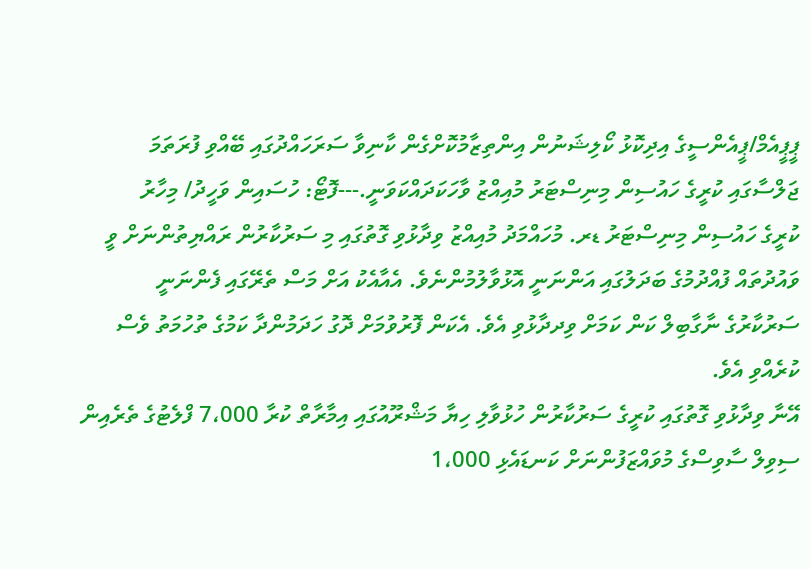ޕީޕީއެމް/ޕީއެންސީގެ އިދިކޮޅު ކޯލިޝަނުން އިންތިޒާމުކޮށްގެން ކާނިވާ ސަރަހައްދުގައި ބޭއްވި ފުރަތަމަ ޖަލްސާގައި ކުރީގެ ހައުސިން މިނިސްޓަރު މުއިއްޒު ވާހަކަދައްކަވަނީ.---ފޮޓޯ: ހުސައިން ވަހީދު/ މިހާރު
ކުރީގެ ހައުސިން މިނިސްޓަރު ޑރ. މުހައްމަދު މުއިއްޒު ވިދާޅުވި ގޮތުގައި މި ސަރުކާރުން ރައްޔިތުންނަށް ވީ ވައުދުތައް ފުއްދުމުގެ ބަދަލުގައި އަންނަނީ އޮޅުވާލުމުންނެވެ. އެއާއެކު އަށް މަސް ތެރޭގައި ފެންނަނީ ސަރުކާރުގެ ނާގާބިލް ކަން ކަމަށް ވިދދާޅުވި އެވެ. އެކަން ފޮރުވުމަށް ދޮގު ހަދަމުންދާ ކަމުގެ ތުހުމަތު ވެސް ކުރެއްވި އެވެ.
އޭނާ ވިދާޅުވި ގޮތުގައި ކުރީގެ ސަރުކާރުން ހުޅުވާލި ހިޔާ މަޝްރޫއުގައި އިމާރާތް ކުރާ 7،000 ފްލެޓުގެ ތެރެއިން ސިވިލް ސާވިސްގެ މުވައްޒަފުންނަށް ކަނޑައެޅި 1،000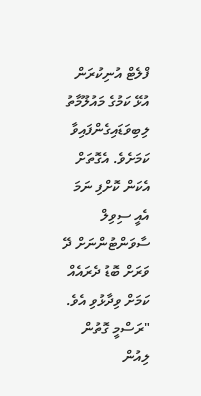ފްލެޓް އުނިކުރަން އުޅޭ ކަމުގެ މައުލޫމާތު ލިބިވަޑައިގެންފައިވާ ކަމަށެވެ. އެގޮތަށް އެކަން ކޮށްފި ނަމަ އެއީ ސިވިލް ސާވަންޓުންނަށް ދޭ ވަރަށް ބޮޑު ދެރައެއް ކަމަށް ވިދާޅުވި އެވެ.
"ރަސްމީ ގޮތުން ލިއުން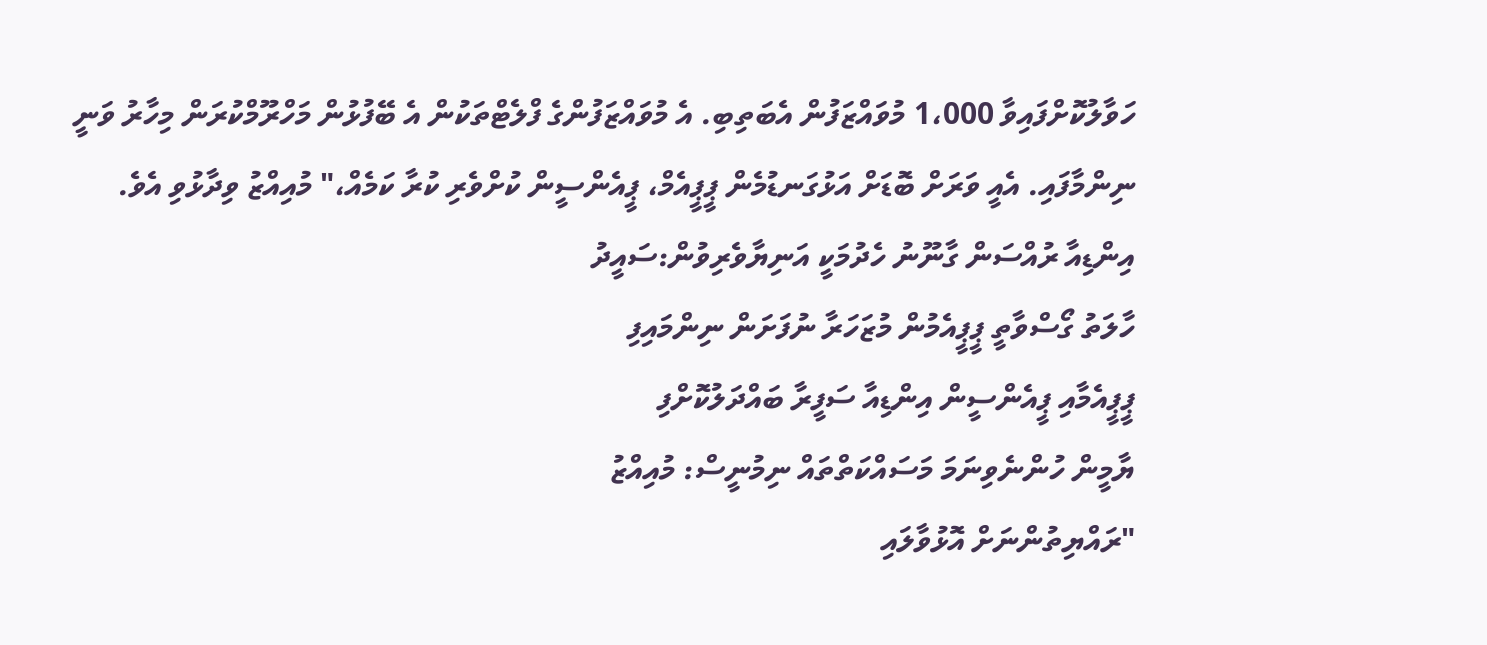ހަވާލުކޮށްފައިވާ 1،000 މުވައްޒަފުން އެބަތިބި. އެ މުވައްޒަފުންގެ ފްލެޓްތަކުން އެ ބޭފުޅުން މަހްރޫމްކުރަން މިހާރު ވަނީ ނިންމާފައި. އެއީ ވަރަށް ބޮޑަށް އަޅުގަނޑުމެން ޕީޕީއެމް، ޕީއެންސީން ކުށްވެރި ކުރާ ކަމެއް،" މުއިއްޒު ވިދާޅުވި އެވެ.
އިންޑިއާ ރުއްސަން ގާނޫނު ހެދުމަކީ އަނިޔާވެރިވުން:ސައީދު
ހާލަތު ގޯސްވާތީ ޕީޕީއެމުން މުޒަހަރާ ނުފަށަން ނިންމައިފި
ޕީޕީއެމާއި ޕީއެންސީން އިންޑިއާ ސަފީރާ ބައްދަލުކޮށްފި
ޔާމީން ހުންނެވިނަމަ މަސައްކަތްތައް ނިމުނީސް: މުއިއްޒު
"ރައްޔިތުންނަށް އޮޅުވާލައި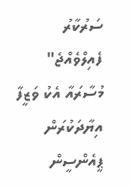ސަރުކާރު ފެއިލްވެއްޖެ"
މުސާރައާ އެކު ވަޒީފާ އިޔާދަކުރަން ޕީއެންސީން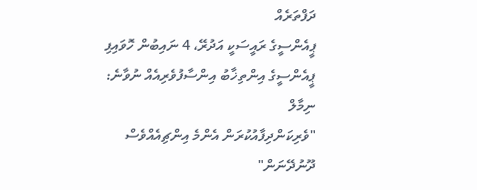ދަފްތަރެއް
ޕީއެންސީގެ ރައީސަކީ އަދުރޭ، 4 ނައިބުން ހޮވައިފި
ޕީއެންސީގެ އިންތިޚާބު އިންސާފުވެރިއެއް ނުވާނެ: ނިމާލް
"ވެރިކަންދިފާއުކުރަން އެންމެ އިންޗިއެއްވެސް ދޫނުދޭނަން"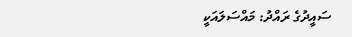ސައީދުގެ ރައްދު: މައްސަލައަކީ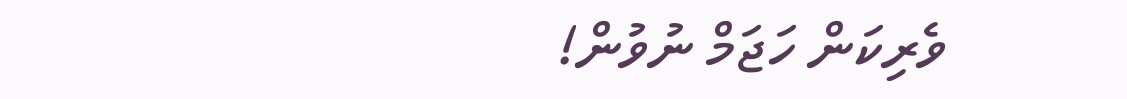ވެރިކަން ހަޖަމް ނުވުން!